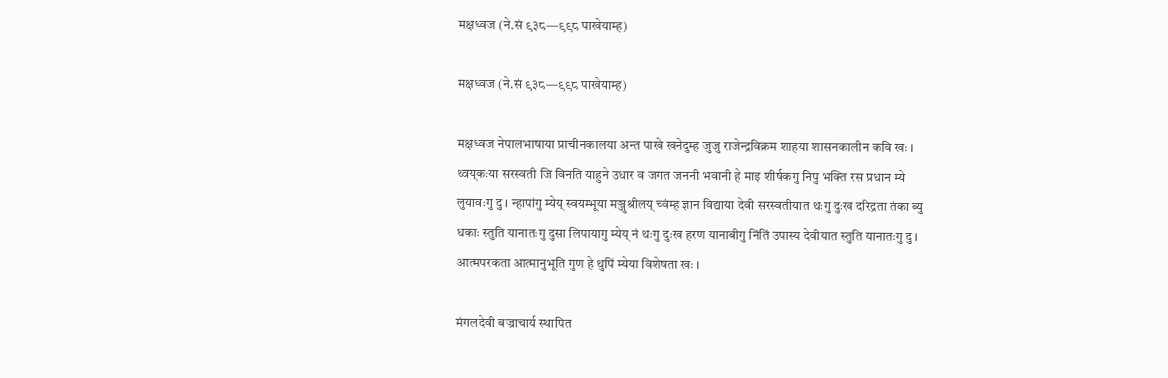मक्षध्वज (ने.सं ९३८—९९८ पाखेयाम्ह)

मक्षध्वज (ने.सं ९३८—९९८ पाखेयाम्ह)

मक्षध्वज नेपालभाषाया प्राचीनकालया अन्त पाखे खनेदुम्ह जुजु राजेन्द्रविक्रम शाहया शासनकालीन कवि खः । थ्वय्‌कःया सरस्वती जि विनति याहुने उधार व जगत जननी भवानी हे माइ शीर्षकगु निपु भक्ति रस प्रधान म्ये लुयावःगु दु । न्हापांगु म्येय् स्वयम्भूया मञ्जुश्रीलय् च्वंम्ह ज्ञान विद्याया देवी सरस्वतीयात थःगु दुःख दरिद्रता तंका ब्यु धकाः स्तुति यानातःगु दुसा लिपायागु म्येय् नं थःगु दुःख हरण यानाबीगु निंतिं उपास्य देवीयात स्तुति यानातःगु दु । आत्मपरकता आत्मानुभूति गुण हे थुपिं म्येया विशेषता खः ।

मंगलदेवी बज्राचार्य स्थापित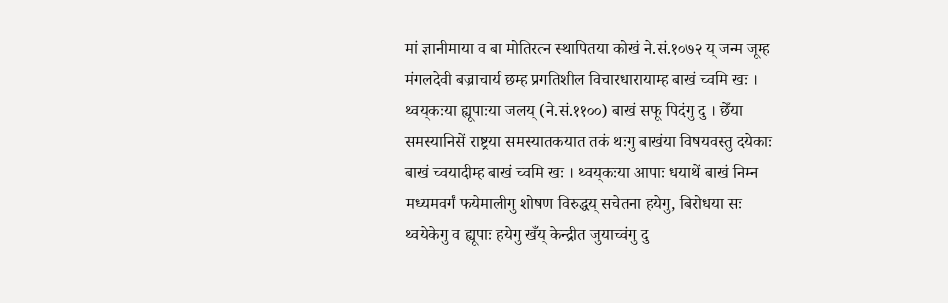मां ज्ञानीमाया व बा मोतिरत्न स्थापितया कोखं ने.सं.१०७२ य् जन्म जूम्ह मंगलदेवी बज्राचार्य छम्ह प्रगतिशील विचारधारायाम्ह बाखं च्वमि खः । थ्वय्‌कःया ह्यूपाःया जलय् (ने.सं.११००) बाखं सफू पिदंगु दु । छेँया समस्यानिसें राष्ट्रया समस्यातकयात तकं थःगु बाखंया विषयवस्तु दयेकाः बाखं च्वयादीम्ह बाखं च्वमि खः । थ्वय्‌कःया आपाः धयाथें बाखं निम्न मध्यमवर्गं फयेमालीगु शोषण विरुद्धय् सचेतना हयेगु, बिरोधया सः थ्वयेकेगु व ह्यूपाः हयेगु खँय् केन्द्रीत जुयाच्वंगु दु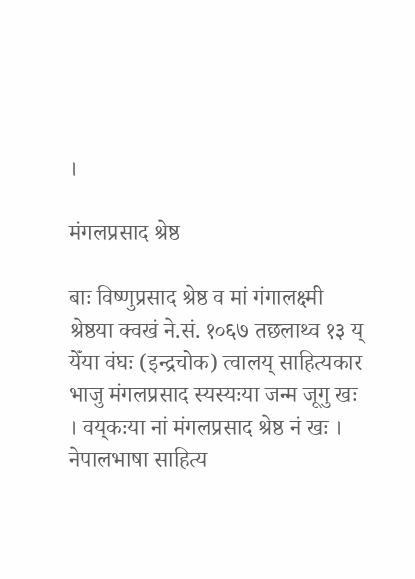।

मंगलप्रसाद श्रेष्ठ

बाः विष्णुप्रसाद श्रेष्ठ व मां गंगालक्ष्मी श्रेष्ठया क्वखं ने.सं. १०६७ तछलाथ्व १३ य् येँया वंघः (इन्द्रचोक) त्वालय् साहित्यकार भाजु मंगलप्रसाद स्यस्यःया जन्म जूगु खः । वय्‌कःया नां मंगलप्रसाद श्रेष्ठ नं खः । नेपालभाषा साहित्य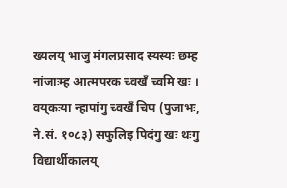ख्यलय् भाजु मंगलप्रसाद स्यस्यः छम्ह नांजाःम्ह आत्मपरक च्वखँ च्वमि खः । वय्‌कःया न्हापांगु च्वखँ चिप (पुजाभः, ने.सं. १०८३) सफुलिइ पिदंगु खः थःगु विद्यार्थीकालय्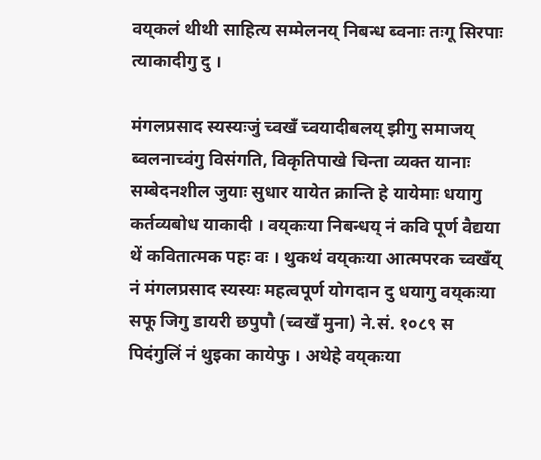वय्‌कलं थीथी साहित्य सम्मेलनय् निबन्ध ब्वनाः तःगू सिरपाः त्याकादीगु दु ।

मंगलप्रसाद स्यस्यःजुं च्वखँ च्वयादीबलय् झीगु समाजय् ब्वलनाच्वंगु विसंगति, विकृतिपाखे चिन्ता व्यक्त यानाः सम्बेदनशील जुयाः सुधार यायेत क्रान्ति हे यायेमाः धयागु कर्तव्यबोध याकादी । वय्‌कःया निबन्धय् नं कवि पूर्ण वैद्यया थें कवितात्मक पहः वः । थुकथं वय्‌कःया आत्मपरक च्वखँय् नं मंगलप्रसाद स्यस्यः महत्वपूर्ण योगदान दु धयागु वय्‌कःया सफू जिगु डायरी छपुपौ (च्वखँ मुना) ने.सं. १०८९ स पिदंगुलिं नं थुइका कायेफु । अथेहे वय्‌कःया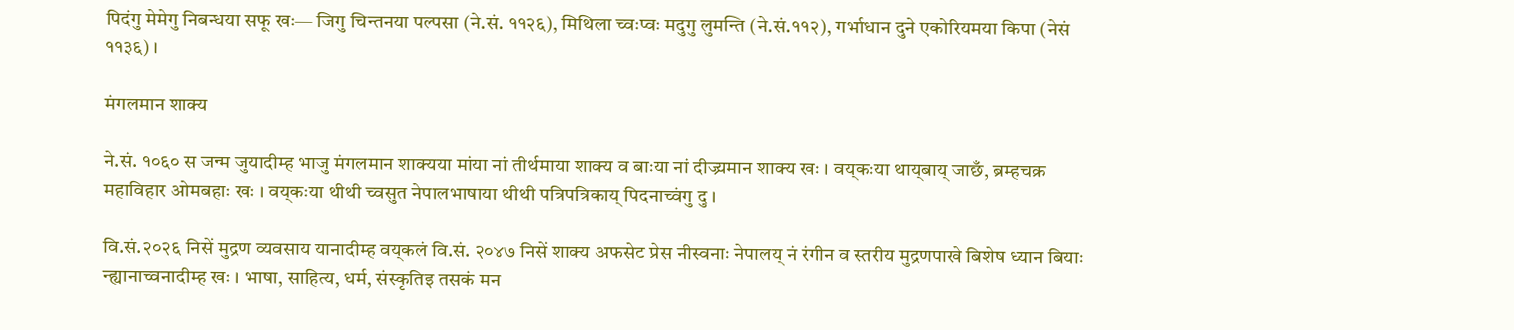पिदंगु मेमेगु निबन्धया सफू खः— जिगु चिन्तनया पल्पसा (ने.सं. ११२६), मिथिला च्वःप्वः मदुगु लुमन्ति (ने.सं.११२), गर्भाधान दुने एकोरियमया किपा (नेसं ११३६) ।

मंगलमान शाक्य

ने.सं. १०६० स जन्म जुयादीम्ह भाजु मंगलमान शाक्यया मांया नां तीर्थमाया शाक्य व बाःया नां दीज्र्यमान शाक्य खः । वय्‌कःया थाय्‌बाय् जाछँ, ब्रम्हचक्र महाविहार ओमबहाः खः । वय्‌कःया थीथी च्वसुत नेपालभाषाया थीथी पत्रिपत्रिकाय् पिदनाच्वंगु दु ।

वि.सं.२०२६ निसें मुद्रण व्यवसाय यानादीम्ह वय्‌कलं वि.सं. २०४७ निसें शाक्य अफसेट प्रेस नीस्वनाः नेपालय् नं रंगीन व स्तरीय मुद्रणपाखे बिशेष ध्यान बियाः न्ह्यानाच्वनादीम्ह खः । भाषा, साहित्य, धर्म, संस्कृतिइ तसकं मन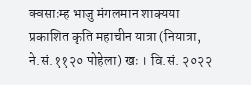क्वसाःम्ह भाजु मंगलमान शाक्यया प्रकाशित कृति महाचीन यात्रा (नियात्रा, ने.सं.११२० पोहेला) खः । वि.सं. २०२२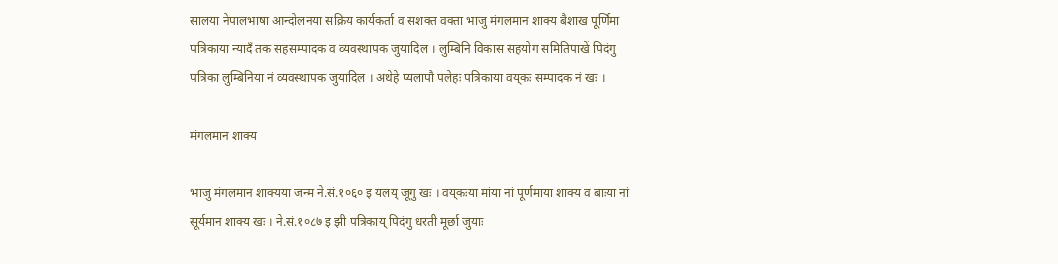सालया नेपालभाषा आन्दोलनया सक्रिय कार्यकर्ता व सशक्त वक्ता भाजु मंगलमान शाक्य बैशाख पूर्णिमा पत्रिकाया न्यादँ तक सहसम्पादक व व्यवस्थापक जुयादिल । लुम्बिनि विकास सहयोग समितिपाखें पिदंगु पत्रिका लुम्बिनिया नं व्यवस्थापक जुयादिल । अथेहे प्यलापौ पलेहः पत्रिकाया वय्‌कः सम्पादक नं खः ।

मंगलमान शाक्य

भाजु मंगलमान शाक्यया जन्म ने.सं.१०६० इ यलय् जूगु खः । वय्‌कःया मांया नां पूर्णमाया शाक्य व बाःया नां सूर्यमान शाक्य खः । ने.सं.१०८७ इ झी पत्रिकाय् पिदंगु धरती मूर्छा जुयाः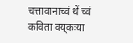चत्तावानाच्वं थें च्वं कविता वय्‌कःया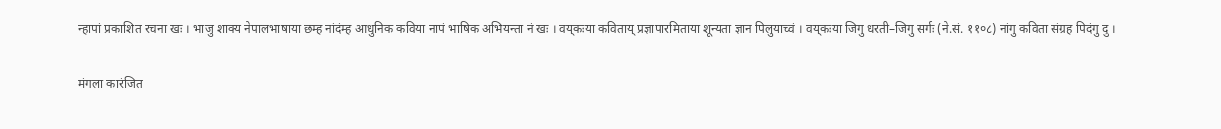न्हापां प्रकाशित रचना खः । भाजु शाक्य नेपालभाषाया छम्ह नांदंम्ह आधुनिक कविया नापं भाषिक अभियन्ता नं खः । वय्‌कःया कविताय् प्रज्ञापारमिताया शून्यता ज्ञान पिलुयाच्वं । वय्‌कःया जिगु धरती–जिगु सर्गः (ने.सं. ११०८) नांगु कविता संग्रह पिदंगु दु ।

मंगला कारंजित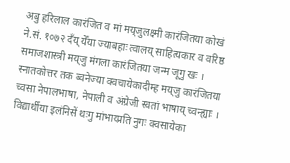अबु हरिलाल कारंजित व मां मय्‌जुलक्ष्मी कारंजितया कोखं ने.सं. १०७२ दँय् येँया ज्याबहाः त्वालय् साहित्यकार व वरिष्ठ समाजशास्त्री मय्‌जु मंगला कारंजितया जन्म जूगु खः । स्नातकोत्तर तक ब्वनेज्या क्वचायेकादीम्ह मय्‌जु कारंजितया च्वसा नेपालभाषा, नेपाली व अंग्रेजी स्वतां भाषाय् च्वन्ह्याः । विद्यार्थीया इलंनिसें थःगु मांभाय्प्रति नुगः क्वसायेका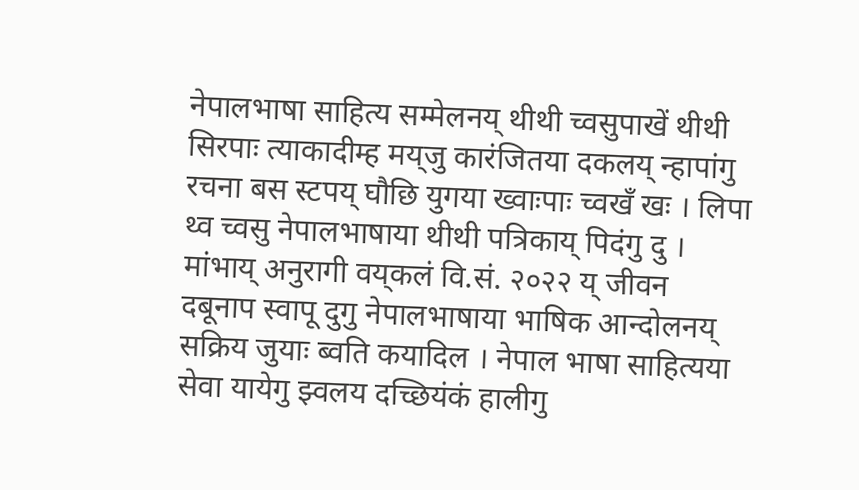नेपालभाषा साहित्य सम्मेलनय् थीथी च्वसुपाखें थीथी सिरपाः त्याकादीम्ह मय्‌जु कारंजितया दकलय् न्हापांगु रचना बस स्टपय् घौछि युगया ख्वाःपाः च्वखँ खः । लिपा थ्व च्वसु नेपालभाषाया थीथी पत्रिकाय् पिदंगु दु । मांभाय् अनुरागी वय्‌कलं वि.सं. २०२२ य् जीवन दबूनाप स्वापू दुगु नेपालभाषाया भाषिक आन्दोलनय् सक्रिय जुयाः ब्वति कयादिल । नेपाल भाषा साहित्यया सेवा यायेगु झ्वलय दच्छियंकं हालीगु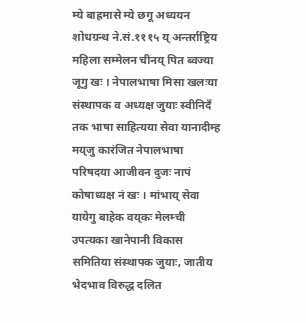म्ये बाह्रमासे म्ये छगू अध्ययन शोधग्रन्थ ने.सं.१११५ य् अन्तर्राष्ट्रिय महिला सम्मेलन चीनय् पित ब्वज्या जूगु खः । नेपालभाषा मिसा खलःया संस्थापक व अध्यक्ष जुयाः स्वीनिदँ तक भाषा साहित्यया सेवा यानादीम्ह मय्‌जु कारंजित नेपालभाषा परिषदया आजीवन दुजः नापं कोषाध्यक्ष नं खः । मांभाय् सेवा यायेगु बाहेक वय्‌कः मेलम्ची उपत्यका खानेपानी विकास समितिया संस्थापक जुयाः, जातीय भेदभाव विरुद्ध दलित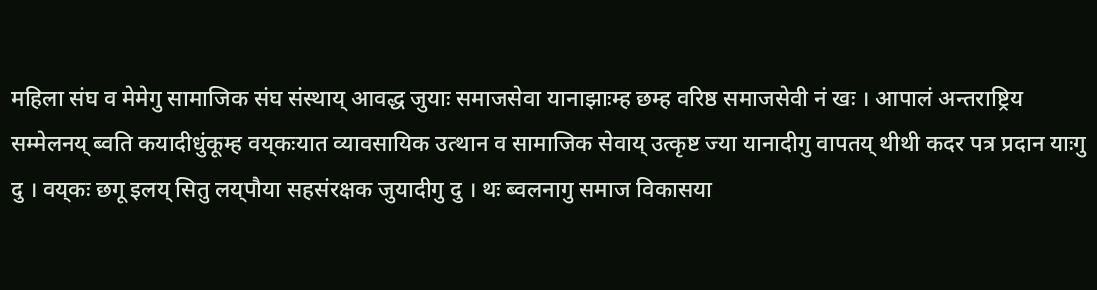महिला संघ व मेमेगु सामाजिक संघ संस्थाय् आवद्ध जुयाः समाजसेवा यानाझाःम्ह छम्ह वरिष्ठ समाजसेवी नं खः । आपालं अन्तराष्ट्रिय सम्मेलनय् ब्वति कयादीधुंकूम्ह वय्‌कःयात व्यावसायिक उत्थान व सामाजिक सेवाय् उत्कृष्ट ज्या यानादीगु वापतय् थीथी कदर पत्र प्रदान याःगु दु । वय्‌कः छगू इलय् सितु लय्‌पौया सहसंरक्षक जुयादीगु दु । थः ब्वलनागु समाज विकासया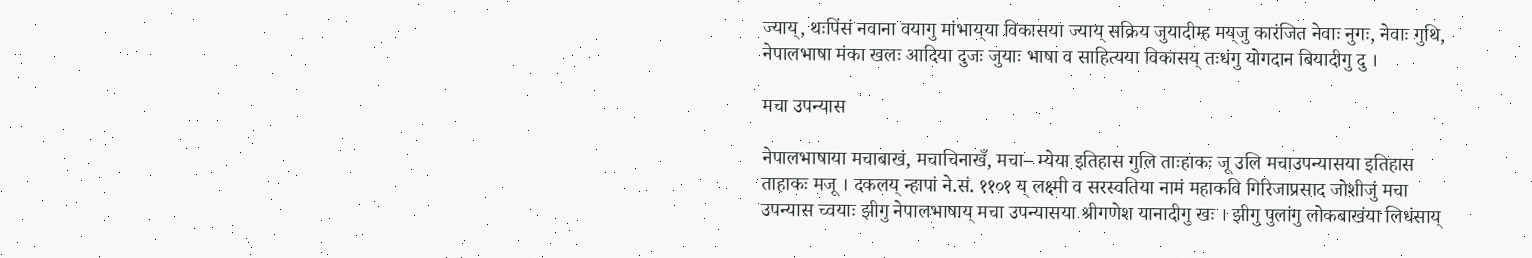ज्याय्, थःपिंसं नवाना वयागु मांभाय्‌या विकासया ज्याय् सक्रिय जुयादीम्ह मय्‌जु कारंजित नेवाः नुगः, नेवाः गुथि, नेपालभाषा मंका खलः आदिया दुजः जुयाः भाषा व साहित्यया विकासय् तःधंगु योगदान बियादीगु दु ।

मचा उपन्यास

नेपालभाषाया मचाबाखं, मचाचिनाखँ, मचा– म्येया इतिहास गुलि ताःहाकः जू उलि मचाउपन्यासया इतिहास ताहाकः मजू । दकलय् न्हापां ने.सं. ११०१ य् लक्ष्मी व सरस्वतिया नामं महाकवि गिरिजाप्रसाद जोशीजुं मचा उपन्यास च्वयाः झीगु नेपालभाषाय् मचा उपन्यासया श्रीगणेश यानादीगु खः । झीगु पुलांगु लोकबाखंया लिधंसाय्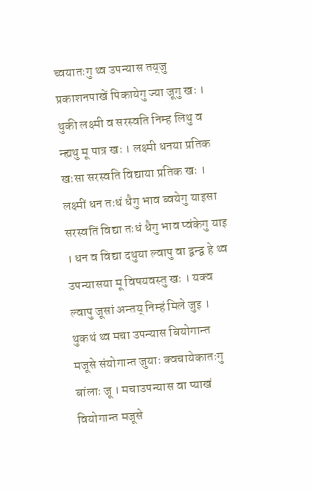च्वयातःगु थ्व उपन्यास तय्‌जु प्रकाशनपाखें पिकायेगु ज्या जूगु खः । थुकी लक्ष्मी व सरस्वति निम्ह लिथु व न्ह्यथु मू पात्र खः । लक्ष्मी धनया प्रतिक खःसा सरस्वति विद्याया प्रतिक खः । लक्ष्मीं धन तःधं धैगु भाव ब्वयेगु याइसा सरस्वतिं विद्या तःधं धैगु भाव प्वंकेगु याइ । धन व विद्या दथुया ल्वापु वा द्वन्द्व हे थ्व उपन्यासया मू विषयवस्तु खः । यक्व ल्वापु जूसां अन्तय् निम्हं मिले जुइ । थुकथं थ्व मचा उपन्यास बियोगान्त मजूसे संयोगान्त जुयाः क्वचायेकातःगु बांलाः जू । मचाउपन्यास वा प्याखं वियोगान्त मजूसे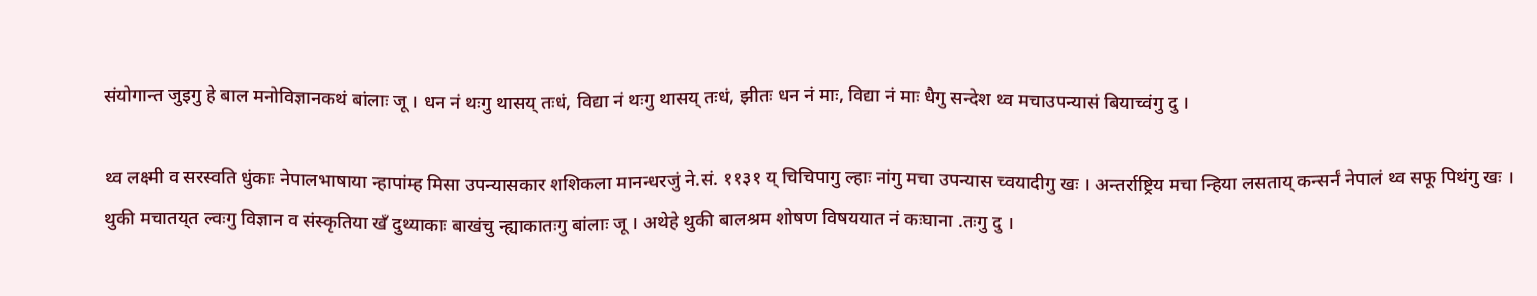संयोगान्त जुइगु हे बाल मनोविज्ञानकथं बांलाः जू । धन नं थःगु थासय् तःधं, विद्या नं थःगु थासय् तःधं, झीतः धन नं माः, विद्या नं माः धैगु सन्देश थ्व मचाउपन्यासं बियाच्वंगु दु ।

थ्व लक्ष्मी व सरस्वति धुंकाः नेपालभाषाया न्हापांम्ह मिसा उपन्यासकार शशिकला मानन्धरजुं ने.सं. ११३१ य् चिचिपागु ल्हाः नांगु मचा उपन्यास च्वयादीगु खः । अन्तर्राष्ट्रिय मचा न्हिया लसताय् कन्सर्नं नेपालं थ्व सफू पिथंगु खः । थुकी मचातय्‌त ल्वःगु विज्ञान व संस्कृतिया खँ दुथ्याकाः बाखंचु न्ह्याकातःगु बांलाः जू । अथेहे थुकी बालश्रम शोषण विषययात नं कःघाना .तःगु दु ।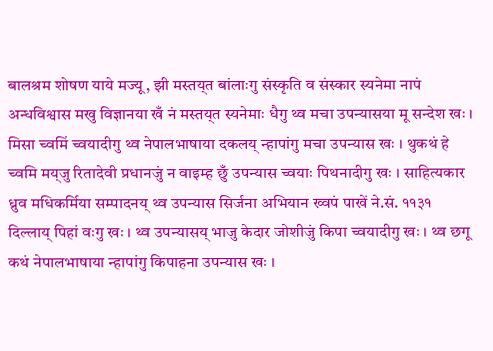बालश्रम शोषण याये मज्यू, झी मस्तय्‌त बांलाःगु संस्कृति व संस्कार स्यनेमा नापं अन्धविश्वास मखु विज्ञानया खँ नं मस्तय्‌त स्यनेमाः धैगु थ्व मचा उपन्यासया मू सन्देश खः । मिसा च्वमिं च्वयादीगु थ्व नेपालभाषाया दकलय् न्हापांगु मचा उपन्यास खः । थुकथं हे च्वमि मय्‌जु रितादेवी प्रधानजुं न वाइम्ह छुँ उपन्यास च्वयाः पिथनादीगु खः । साहित्यकार ध्रुव मधिकर्मिया सम्पादनय् थ्व उपन्यास सिर्जना अभियान ख्वपं पाखें ने.सं. ११३१ दिल्लाय् पिहां वःगु खः । थ्व उपन्यासय् भाजु केदार जोशीजुं किपा च्वयादीगु खः । थ्व छगू कथं नेपालभाषाया न्हापांगु किपाहना उपन्यास खः ।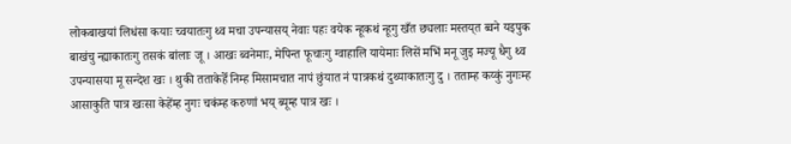लोकबाखयां लिधंसा कयाः च्वयातःगु थ्व मचा उपन्यासय् नेवाः पहः वयेक न्हूकथं न्हूगु खँत छ्यलाः मस्तय्‌त ब्वने यइपुक बाखंचु न्ह्याकातःगु तसकं बांलाः जू । आखः ब्वनेमाः, मेपिन्त फूचाःगु ग्वाहालि यायेमाः लिसें मभिं मनू जुइ मज्यू धैगु थ्व उपन्यासया मू सन्देश खः । थुकी तताकेहेँ निम्ह मिसामचात नापं छुंयात नं पात्रकथं दुथ्याकातःगु दु । तताम्ह कय्कुं नुगःम्ह आसाकुति पात्र खःसा केहेंम्ह नुगः चकंम्ह करुणां भय् ब्यूम्ह पात्र खः ।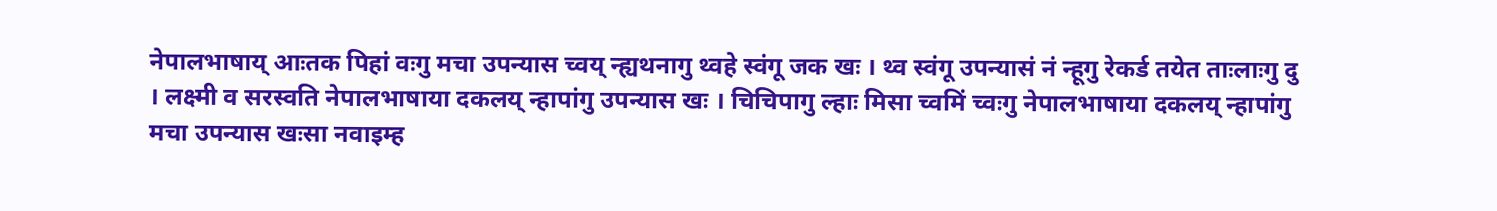नेपालभाषाय् आःतक पिहां वःगु मचा उपन्यास च्वय् न्ह्यथनागु थ्वहे स्वंगू जक खः । थ्व स्वंगू उपन्यासं नं न्हूगु रेकर्ड तयेत ताःलाःगु दु । लक्ष्मी व सरस्वति नेपालभाषाया दकलय् न्हापांगु उपन्यास खः । चिचिपागु ल्हाः मिसा च्वमिं च्वःगु नेपालभाषाया दकलय् न्हापांगु मचा उपन्यास खःसा नवाइम्ह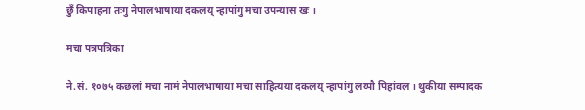छुँ किपाहना तःगु नेपालभाषाया दकलय् न्हापांगु मचा उपन्यास खः ।

मचा पत्रपत्रिका

ने.सं. १०७५ कछलां मचा नामं नेपालभाषाया मचा साहित्यया दकलय् न्हापांगु लय्पौ पिहांवल । थुकीया सम्पादक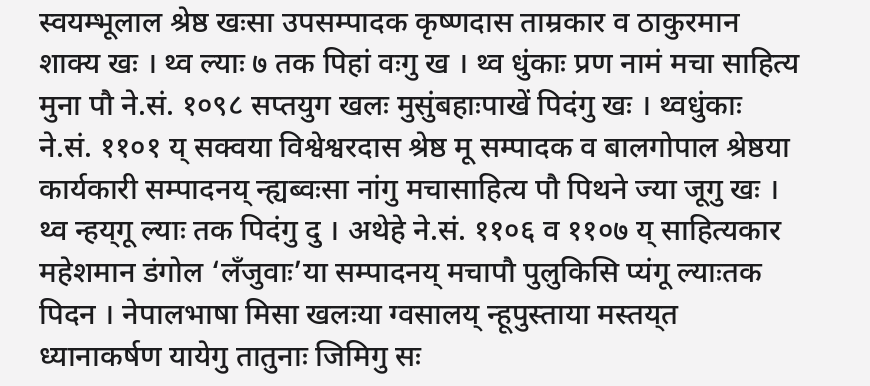स्वयम्भूलाल श्रेष्ठ खःसा उपसम्पादक कृष्णदास ताम्रकार व ठाकुरमान शाक्य खः । थ्व ल्याः ७ तक पिहां वःगु ख । थ्व धुंकाः प्रण नामं मचा साहित्य मुना पौ ने.सं. १०९८ सप्तयुग खलः मुसुंबहाःपाखें पिदंगु खः । थ्वधुंकाः ने.सं. ११०१ य् सक्वया विश्वेश्वरदास श्रेष्ठ मू सम्पादक व बालगोपाल श्रेष्ठया कार्यकारी सम्पादनय् न्ह्यब्वःसा नांगु मचासाहित्य पौ पिथने ज्या जूगु खः । थ्व न्हय्‌गू ल्याः तक पिदंगु दु । अथेहे ने.सं. ११०६ व ११०७ य् साहित्यकार महेशमान डंगोल ‘लँजुवाः’या सम्पादनय् मचापौ पुलुकिसि प्यंगू ल्याःतक पिदन । नेपालभाषा मिसा खलःया ग्वसालय् न्हूपुस्ताया मस्तय्‌त ध्यानाकर्षण यायेगु तातुनाः जिमिगु सः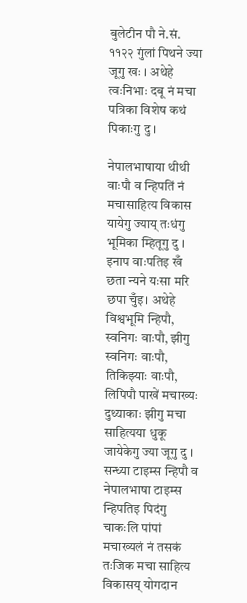बुलेटीन पौ ने.सं. ११२२ गुंलां पिथने ज्या जूगु खः । अथेहे त्वःनिभाः दबू नं मचा पत्रिका विशेष कथं पिकाःगु दु ।

नेपालभाषाया थीथी वाःपौ व न्हिपतिं नं मचासाहित्य विकास यायेगु ज्याय् तःधंगु भूमिका म्हितूगु दु । इनाप वाःपतिइ खँ छता न्यने यःसा मरि छपा चुँइ। अथेहे विश्वभूमि न्हिपौ, स्वनिगः वाःपौ, झीगु स्वनिगः वाःपौ, तिकिझ्याः वाःपौ, लिपिपौ पाखें मचाख्यः दुथ्याकाः झीगु मचा साहित्यया धुकू जायेकेगु ज्या जूगु दु । सन्ध्या टाइम्स न्हिपौ व नेपालभाषा टाइम्स न्हिपतिइ पिदंगु चाकःलि पांपां मचाख्यलं नं तसकं तःजिक मचा साहित्य विकासय् योगदान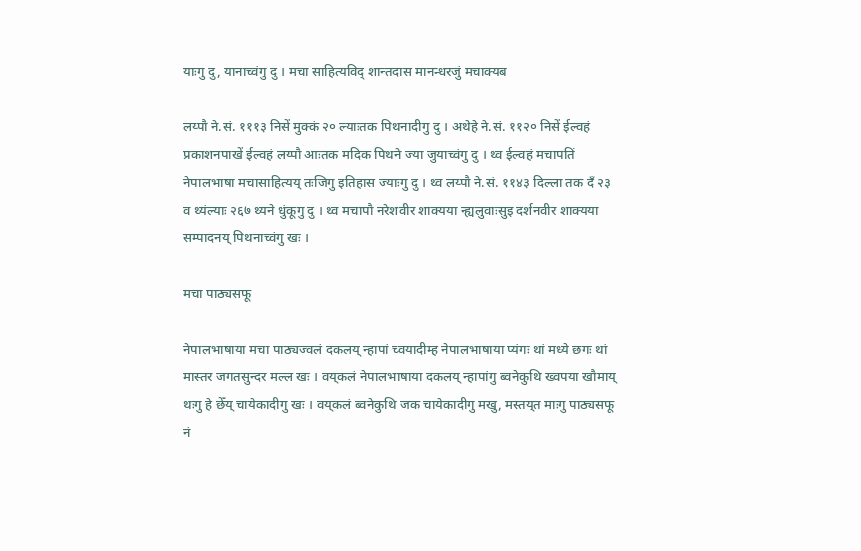याःगु दु, यानाच्वंगु दु । मचा साहित्यविद् शान्तदास मानन्धरजुं मचाक्यब

लय्पौ ने.सं. १११३ निसें मुक्कं २० ल्याःतक पिथनादीगु दु । अथेहे ने.सं. ११२० निसें ईल्वहं प्रकाशनपाखें ईल्वहं लय्पौ आःतक मदिक पिथने ज्या जुयाच्वंगु दु । थ्व ईल्वहं मचापतिं नेपालभाषा मचासाहित्यय् तःजिगु इतिहास ज्याःगु दु । थ्व लय्पौ ने.सं. ११४३ दिल्ला तक दँ २३ व थ्यंल्याः २६७ थ्यने धुंकूगु दु । थ्व मचापौ नरेशवीर शाक्यया न्ह्यलुवाःसुइ दर्शनवीर शाक्यया सम्पादनय् पिथनाच्वंगु खः ।

मचा पाठ्यसफू

नेपालभाषाया मचा पाठ्यज्वलं दकलय् न्हापां च्वयादीम्ह नेपालभाषाया प्यंगः थां मध्ये छगः थां मास्तर जगतसुन्दर मल्ल खः । वय्‌कलं नेपालभाषाया दकलय् न्हापांगु ब्वनेकुथि ख्वपया खौमाय् थःगु हे छेँय् चायेकादीगु खः । वय्‌कलं ब्वनेकुथि जक चायेकादीगु मखु, मस्तय्‌त माःगु पाठ्यसफू नं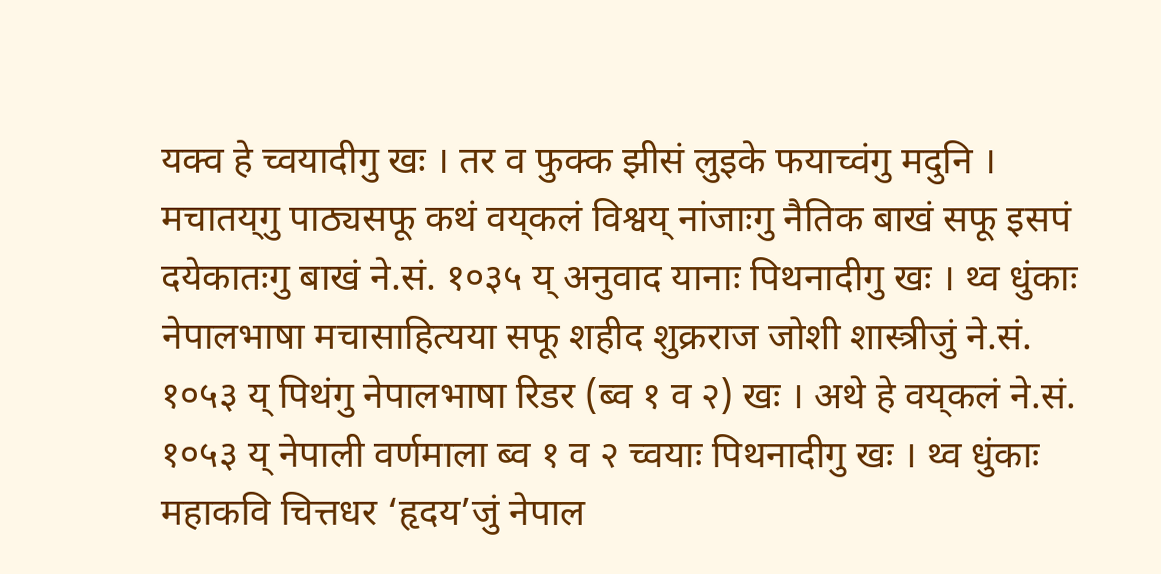यक्व हे च्वयादीगु खः । तर व फुक्क झीसं लुइके फयाच्वंगु मदुनि । मचातय्‌गु पाठ्यसफू कथं वय्‌कलं विश्वय् नांजाःगु नैतिक बाखं सफू इसपं दयेकातःगु बाखं ने.सं. १०३५ य् अनुवाद यानाः पिथनादीगु खः । थ्व धुंकाः नेपालभाषा मचासाहित्यया सफू शहीद शुक्रराज जोशी शास्त्रीजुं ने.सं. १०५३ य् पिथंगु नेपालभाषा रिडर (ब्व १ व २) खः । अथे हे वय्‌कलं ने.सं. १०५३ य् नेपाली वर्णमाला ब्व १ व २ च्वयाः पिथनादीगु खः । थ्व धुंकाः महाकवि चित्तधर ‘हृदय’जुं नेपाल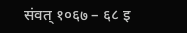संवत् १०६७ – ६८ इ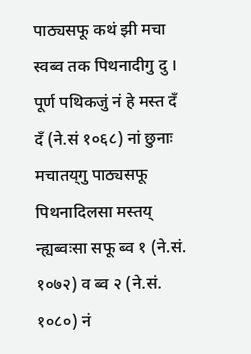पाठ्यसफू कथं झी मचा स्वब्व तक पिथनादीगु दु । पूर्ण पथिकजुं नं हे मस्त दँ दँ (ने.सं १०६८) नां छुनाः मचातय्‌गु पाठ्यसफू पिथनादिलसा मस्तय् न्ह्यब्वःसा सफू ब्व १ (ने.सं. १०७२) व ब्व २ (ने.सं. १०८०) नं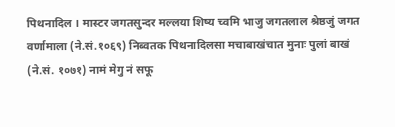पिथनादिल । मास्टर जगतसुन्दर मल्लया शिष्य च्वमि भाजु जगतलाल श्रेष्ठजुं जगत वर्णामाला (ने.सं.१०६९) निब्वतक पिथनादिलसा मचाबाखंचात मुनाः पुलां बाखं (ने.सं. १०७१) नामं मेगु नं सफू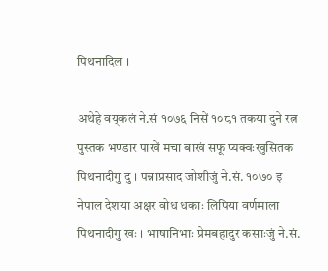पिथनादिल ।

अथेहे वय्‌कलं ने.सं १०७६ निसें १०८१ तकया दुने रत्न पुस्तक भण्डार पाखें मचा बाखं सफू प्यक्वःखुसितक पिथनादीगु दु । पन्नाप्रसाद जोशीजुं ने.सं. १०७० इ नेपाल देशया अक्षर वोध धकाः लिपिया वर्णमाला पिथनादीगु खः । भाषानिभाः प्रेमबहादुर कसाःजुं ने.सं.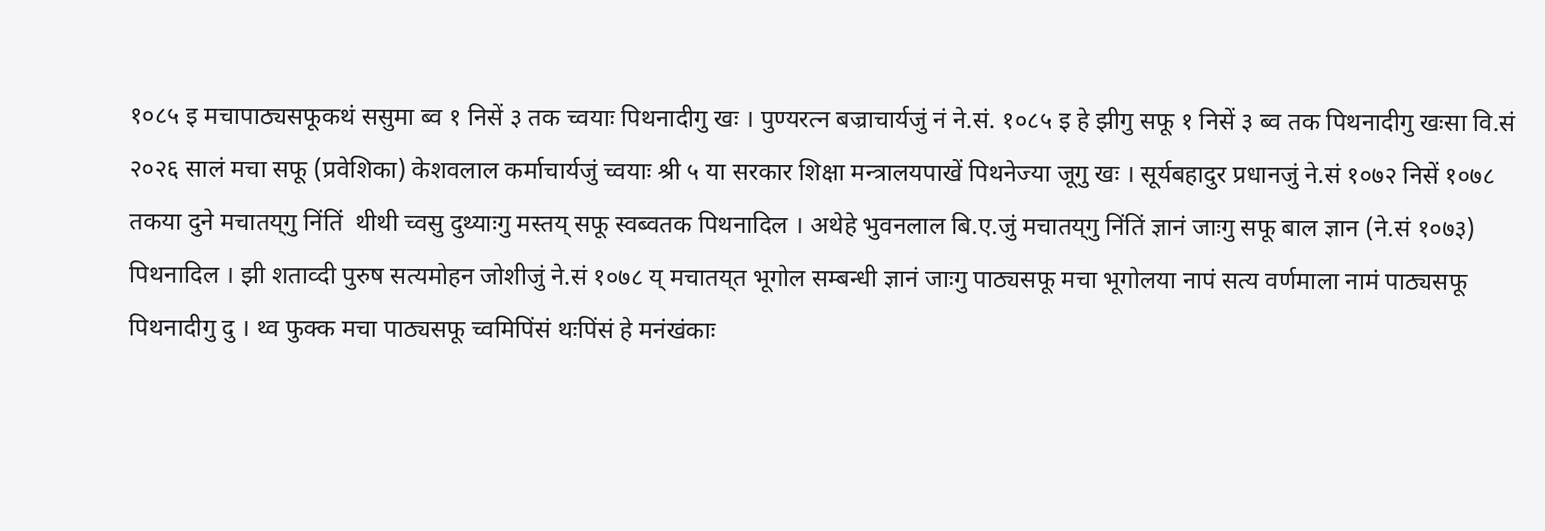१०८५ इ मचापाठ्यसफूकथं ससुमा ब्व १ निसें ३ तक च्वयाः पिथनादीगु खः । पुण्यरत्न बज्राचार्यजुं नं ने.सं. १०८५ इ हे झीगु सफू १ निसें ३ ब्व तक पिथनादीगु खःसा वि.सं २०२६ सालं मचा सफू (प्रवेशिका) केशवलाल कर्माचार्यजुं च्वयाः श्री ५ या सरकार शिक्षा मन्त्रालयपाखें पिथनेज्या जूगु खः । सूर्यबहादुर प्रधानजुं ने.सं १०७२ निसें १०७८ तकया दुने मचातय्‌गु निंतिं  थीथी च्वसु दुथ्याःगु मस्तय् सफू स्वब्वतक पिथनादिल । अथेहे भुवनलाल बि.ए.जुं मचातय्‌गु निंतिं ज्ञानं जाःगु सफू बाल ज्ञान (ने.सं १०७३) पिथनादिल । झी शताव्दी पुरुष सत्यमोहन जोशीजुं ने.सं १०७८ य् मचातय्‌त भूगोल सम्बन्धी ज्ञानं जाःगु पाठ्यसफू मचा भूगोलया नापं सत्य वर्णमाला नामं पाठ्यसफू पिथनादीगु दु । थ्व फुक्क मचा पाठ्यसफू च्वमिपिंसं थःपिंसं हे मनंखंकाः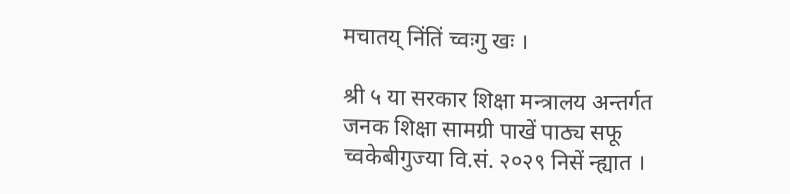मचातय् निंतिं च्वःगु खः ।

श्री ५ या सरकार शिक्षा मन्त्रालय अन्तर्गत जनक शिक्षा सामग्री पाखें पाठ्य सफू च्वकेबीगुज्या वि.सं. २०२९ निसें न्ह्यात ।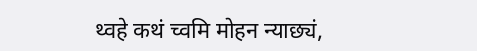थ्वहे कथं च्वमि मोहन न्याछ्यं,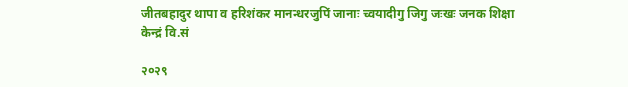जीतबहादुर थापा व हरिशंकर मानन्धरजुपिं जानाः च्वयादीगु जिगु जःखः जनक शिक्षा केन्द्रं वि.सं

२०२९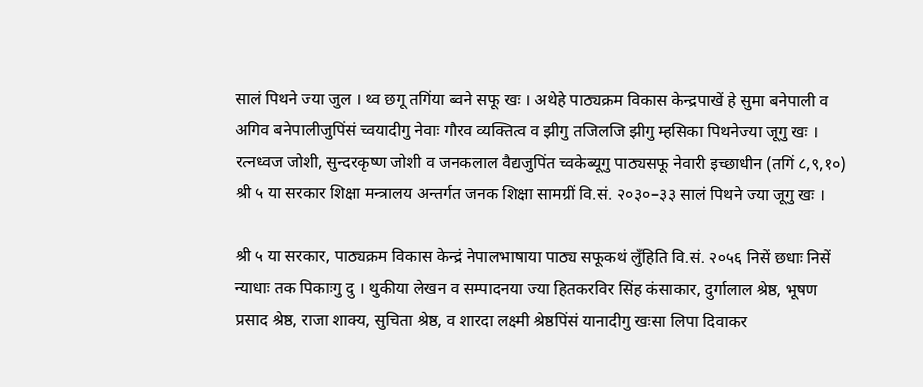सालं पिथने ज्या जुल । थ्व छगू तगिंया ब्वने सफू खः । अथेहे पाठ्यक्रम विकास केन्द्रपाखें हे सुमा बनेपाली व अगिव बनेपालीजुपिंसं च्वयादीगु नेवाः गौरव व्यक्तित्व व झीगु तजिलजि झीगु म्हसिका पिथनेज्या जूगु खः । रत्नध्वज जोशी, सुन्दरकृष्ण जोशी व जनकलाल वैद्यजुपिंत च्वकेब्यूगु पाठ्यसफू नेवारी इच्छाधीन (तगिं ८,९,१०) श्री ५ या सरकार शिक्षा मन्त्रालय अन्तर्गत जनक शिक्षा सामग्रीं वि.सं. २०३०–३३ सालं पिथने ज्या जूगु खः ।

श्री ५ या सरकार, पाठ्यक्रम विकास केन्द्रं नेपालभाषाया पाठ्य सफूकथं लुँहिति वि.सं. २०५६ निसें छधाः निसें न्याधाः तक पिकाःगु दु । थुकीया लेखन व सम्पादनया ज्या हितकरविर सिंह कंसाकार, दुर्गालाल श्रेष्ठ, भूषण प्रसाद श्रेष्ठ, राजा शाक्य, सुचिता श्रेष्ठ, व शारदा लक्ष्मी श्रेष्ठपिंसं यानादीगु खःसा लिपा दिवाकर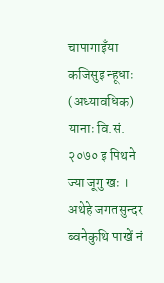चापागाइँया कजिसुइ न्हूधाः (अध्यावधिक) यानाः वि.सं. २०७० इ पिथने ज्या जूगु खः । अथेहे जगतसुन्दर ब्वनेकुथि पाखें नं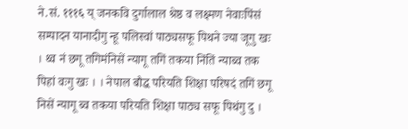ने.सं. १११६ य् जनकवि दुर्गालाल श्रेष्ठ व लक्ष्मण नेवाःपिंसं सम्पादन यानादीगु न्हू पलिस्वां पाठ्यसफू पिथने ज्या जूगु खः । थ्व नं छगू तगिमंनिसें न्यागू तगिं तकया निंतिं न्याब्व तक पिहां वःगु खः । । नेपाल बौद्ध परियति शिक्षा परिषदं तगिं छगू निसें न्यागू ब्व तकया परियति शिक्षा पाठ्य सफू पिथंगु दु ।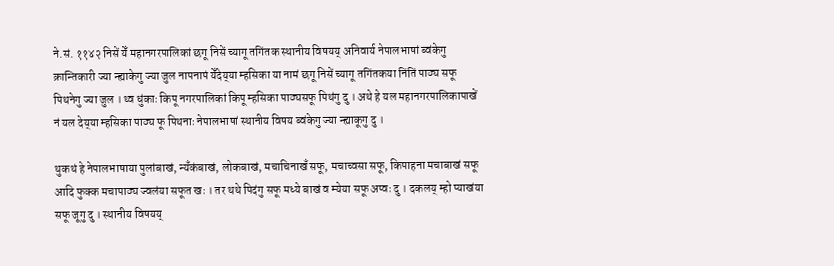ने.सं. ११४२ निसें येँ महानगरपालिकां छगू निसें च्यागू तगिंतक स्थानीय विषयय् अनिवार्य नेपालभाषां ब्वंकेगु क्रान्तिकारी ज्या न्ह्याकेगु ज्या जुल नापनापं येँदेय्‌या म्हसिका या नामं छगू निसें च्यागू तगिंतकया निंतिं पाठ्य सफू पिथनेगु ज्या जुल । थ्व धुंकाः किपू नगरपालिकां किपू म्हसिका पाठ्यसफू पिथंगु दु । अथे हे यल महानगरपालिकापाखें नं यल देय्‌या म्हसिका पाठ्य फू पिथनाः नेपालभाषां स्थानीय विषय ब्वंकेगु ज्या न्ह्याकूगु दु ।

थुकथं हे नेपालभाषाया पुलांबाखं, न्यँकंबाखं, लोकबाखं, मचाचिनाखँ सफू, मचाच्वसा सफू, किपाहना मचाबाखं सफू आदि फुक्क मचापाठ्य ज्वलंया सफूत खः । तर थथे पिदंगु सफू मध्ये बाखं व म्येया सफू अप्वः दु । दकलय् म्हो प्याखंया सफू जूगु दु । स्थानीय विषयय्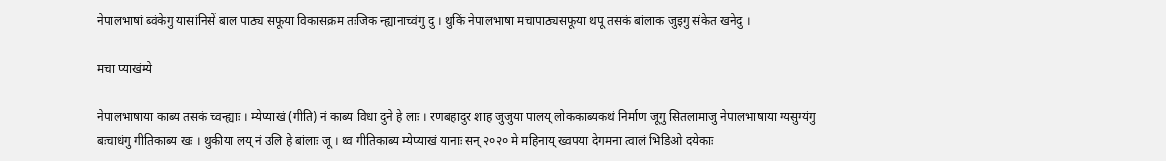नेपालभाषां ब्वंकेगु यासांनिसें बाल पाठ्य सफूया विकासक्रम तःजिक न्ह्यानाच्वंगु दु । थुकिं नेपालभाषा मचापाठ्यसफूया थपू तसकं बांलाक जुइगु संकेत खनेदु ।

मचा प्याखंम्ये

नेपालभाषाया काब्य तसकं च्वन्ह्याः । म्येप्याखं (गीति) नं काब्य विधा दुने हे लाः । रणबहादुर शाह जुजुया पालय् लोककाब्यकथं निर्माण जूगु सितलामाजु नेपालभाषाया ग्यसुग्यंगु बःचाधंगु गीतिकाब्य खः । थुकीया लय् नं उलि हे बांलाः जू । थ्व गीतिकाब्य म्येप्याखं यानाः सन् २०२० मे महिनाय् ख्वपया देगमना त्वालं भिडिओ दयेकाः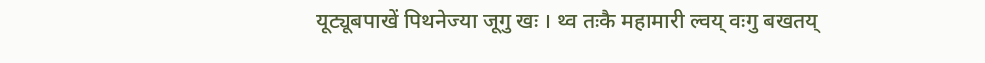यूट्यूबपाखें पिथनेज्या जूगु खः । थ्व तःकै महामारी ल्वय् वःगु बखतय्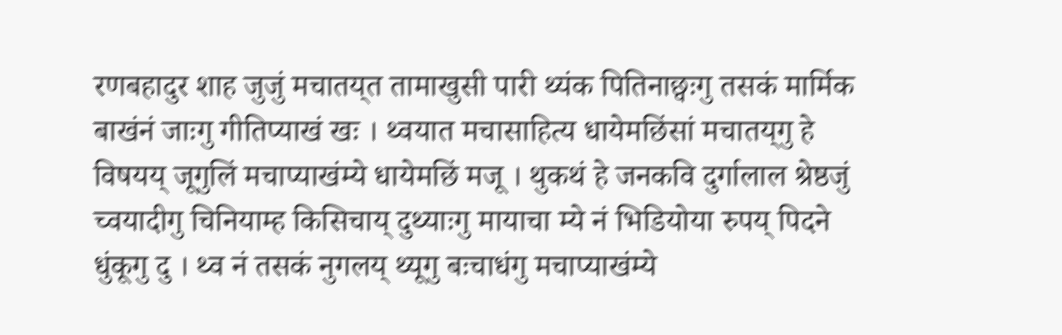रणबहादुर शाह जुजुं मचातय्‌त तामाखुसी पारी थ्यंक पितिनाछ्वःगु तसकं मार्मिक बाखंनं जाःगु गीतिप्याखं खः । थ्वयात मचासाहित्य धायेमछिंसां मचातय्‌गु हे विषयय् जूगुलिं मचाप्याखंम्ये धायेमछिं मजू । थुकथं हे जनकवि दुर्गालाल श्रेष्ठजुं च्वयादीगु चिनियाम्ह किसिचाय् दुथ्याःगु मायाचा म्ये नं भिडियोया रुपय् पिदने धुंकूगु दु । थ्व नं तसकं नुगलय् थ्यूगु बःचाधंगु मचाप्याखंम्ये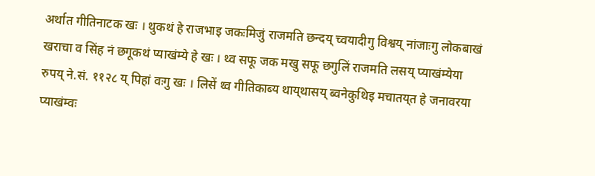अर्थात गीतिनाटक खः । थुकथं हे राजभाइ जकःमिजुं राजमति छन्दय् च्वयादीगु विश्वय् नांजाःगु लोकबाखं खराचा व सिंह नं छगूकथं प्याखंम्ये हे खः । थ्व सफू जक मखु सफू छगुलिं राजमति लसय् प्याखंम्येया रुपय् ने.सं. ११२८ य् पिहां वःगु खः । लिसें थ्व गीतिकाब्य थाय्‌थासय् ब्वनेकुथिइ मचातय्‌त हे जनावरया प्याखंम्वः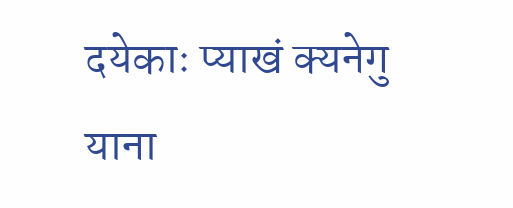दयेकाः प्याखं क्यनेगु याना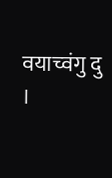वयाच्वंगु दु ।